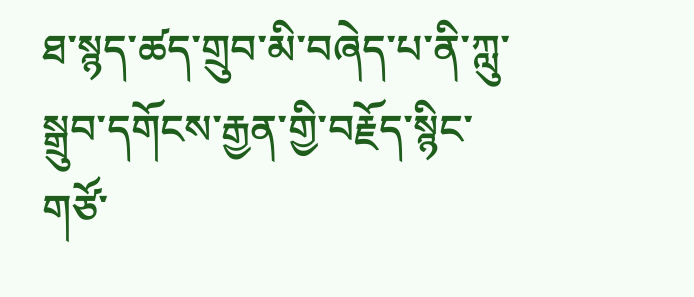ཐ་སྙད་ཚད་གྲུབ་མི་བཞེད་པ་ནི་ཀླུ་སྒྲུབ་དགོངས་རྒྱན་གྱི་བརྗོད་སྙིང་གཙོ་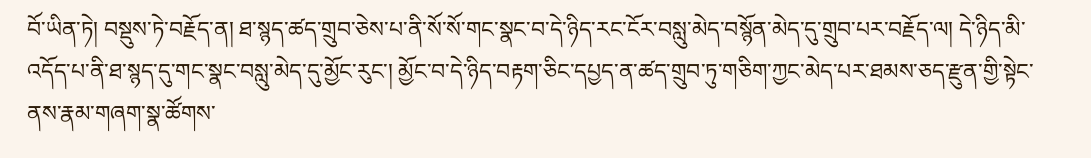བོ་ཡིན་ཏེ། བསྡུས་ཏེ་བརྗོད་ན། ཐ་སྙད་ཚད་གྲུབ་ཅེས་པ་ནི་སོ་སོ་གང་སྣང་བ་དེ་ཉིད་རང་ངོར་བསླུ་མེད་བསྙོན་མེད་དུ་གྲུབ་པར་བརྗོད་ལ། དེ་ཉིད་མི་འདོད་པ་ནི་ཐ་སྙད་དུ་གང་སྣང་བསླུ་མེད་དུ་མྱོང་རུང་། མྱོང་བ་དེ་ཉིད་བརྟག་ཅིང་དཔྱད་ན་ཚད་གྲུབ་ཏུ་གཅིག་ཀྱང་མེད་པར་ཐམས་ཅད་རྫུན་གྱི་སྟེང་ནས་རྣམ་གཞག་སྣ་ཚོགས་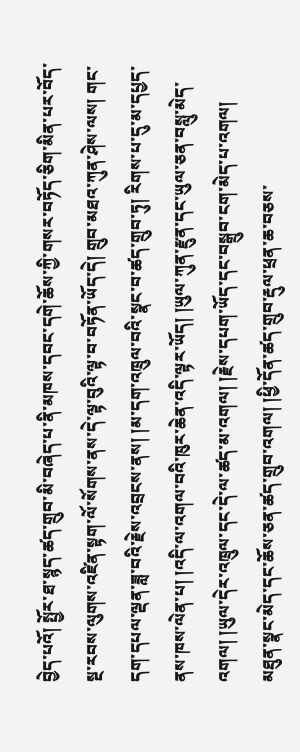བྱེད་པའོ། སྤྱོར་ཐ་སྙད་ཚད་གྲུབ་མི་བཞེད་པ་ནི་མཁས་དབང་དགེ་ཆོས་ཀྱི་གསར་བཏོད་ཅིག་མིན་པར་བོད་སྔ་རབས་ལུགས་འཛིན་སྟག་ལོ་སོགས་ནས་དེ་ལྟ་བུའི་ལྟ་བ་བཏོན་ཡོད་དེ། གྲུབ་མཐའ་ཀུན་ཤེས་ལས། གང་དག་དཔལ་ལྡན་ཟླ་བའི་རྗེས་འབྲངས་ནས། །མ་དག་འཁྲུལ་བའི་སྣང་བ་ཚད་གྲུབ་ཏུ། རིགས་པ་དུ་མ་དཔྱད་ནས་ཁས་ལེན་པ། །འདི་ལ་འགལ་བའི་ཁུར་ཆེན་འདི་ལྟར་ཡོད། །ཡུལ་ཀུན་རྫུན་དང་ཡུལ་ཅན་བསླུ་མེད་འགལ། །ཡུལ་དེར་འཁྲུལ་དང་དེ་ལ་ཚད་མ་འགལ། །རྗེས་དཔག་ཡོད་དང་བསྒྲུབ་ངག་མེད་པ་འགལ། མཐུན་སྣང་མེད་དང་ཆོས་ཅན་ཚད་གྲུབ་འགལ། །ཕྱི་དོན་ཚད་གྲུབ་རྡུལ་ཕྲན་ཆ་བཅས་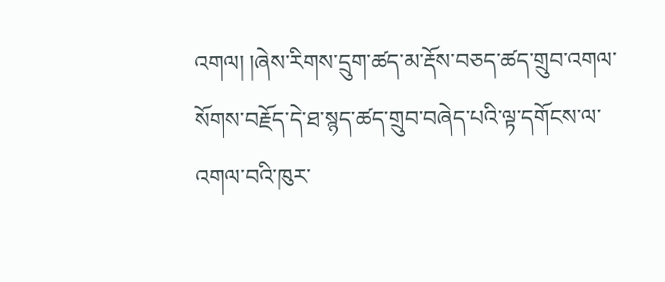འགལ། །ཞེས་རིགས་དྲུག་ཚད་མ་རྡོས་བཅད་ཚད་གྲུབ་འགལ་སོགས་བརྗོད་དེ་ཐ་སྙད་ཚད་གྲུབ་བཞེད་པའི་ལྟ་དགོངས་ལ་འགལ་བའི་ཁུར་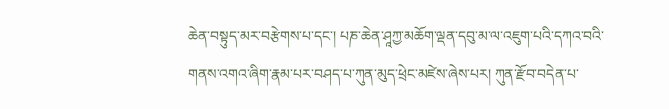ཆེན་བསྟུད་མར་བརྩེགས་པ་དང་། པཎ་ཆེན་ཤཱཀྱ་མཆོག་ལྡན་དབུ་མ་ལ་འཇུག་པའི་དཀའ་བའི་གནས་འགའ་ཞིག་རྣམ་པར་བཤད་པ་ཀུན་མུད་ཕྲེང་མཛེས་ཞེས་པར། ཀུན་རྫོབ་བདེན་པ་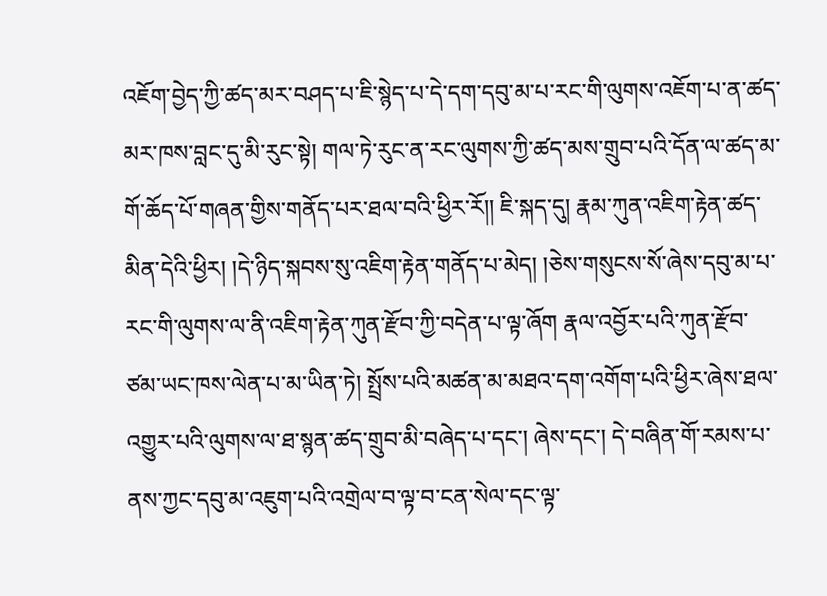འཇོག་བྱེད་ཀྱི་ཚད་མར་བཤད་པ་ཇི་སྙེད་པ་དེ་དག་དབུ་མ་པ་རང་གི་ལུགས་འཇོག་པ་ན་ཚད་མར་ཁས་བླང་དུ་མི་རུང་སྟེ། གལ་ཏེ་རུང་ན་རང་ལུགས་ཀྱི་ཚད་མས་གྲུབ་པའི་དོན་ལ་ཚད་མ་གོ་ཆོད་པོ་གཞན་གྱིས་གནོད་པར་ཐལ་བའི་ཕྱིར་རོ།། ཇི་སྐད་དུ། རྣམ་ཀུན་འཇིག་རྟེན་ཚད་མིན་དེའི་ཕྱིར། །དེ་ཉིད་སྐབས་སུ་འཇིག་རྟེན་གནོད་པ་མེད། །ཅེས་གསུངས་སོ་ཞེས་དབུ་མ་པ་རང་གི་ལུགས་ལ་ནི་འཇིག་རྟེན་ཀུན་རྫོབ་ཀྱི་བདེན་པ་ལྟ་ཞོག རྣལ་འབྱོར་པའི་ཀུན་རྫོབ་ཙམ་ཡང་ཁས་ལེན་པ་མ་ཡིན་ཏེ། སྤྲོས་པའི་མཚན་མ་མཐའ་དག་འགོག་པའི་ཕྱིར་ཞེས་ཐལ་འགྱུར་པའི་ལུགས་ལ་ཐ་སྙན་ཚད་གྲུབ་མི་བཞེད་པ་དང་། ཞེས་དང་། དེ་བཞིན་གོ་རམས་པ་ནས་ཀྱང་དབུ་མ་འཇུག་པའི་འགྲེལ་བ་ལྟ་བ་ངན་སེལ་དང་ལྟ་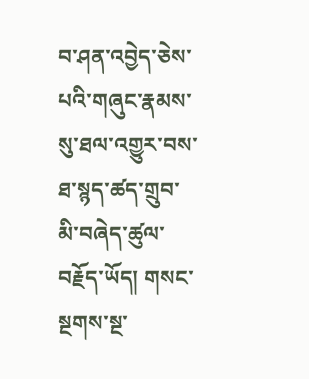བ་ཤན་འབྱེད་ཅེས་པའི་གཞུང་རྣམས་སུ་ཐལ་འགྱུར་བས་ཐ་སྙད་ཚད་གྲུབ་མི་བཞེད་ཚུལ་བརྗོད་ཡོད། གསང་སྔགས་སྔ་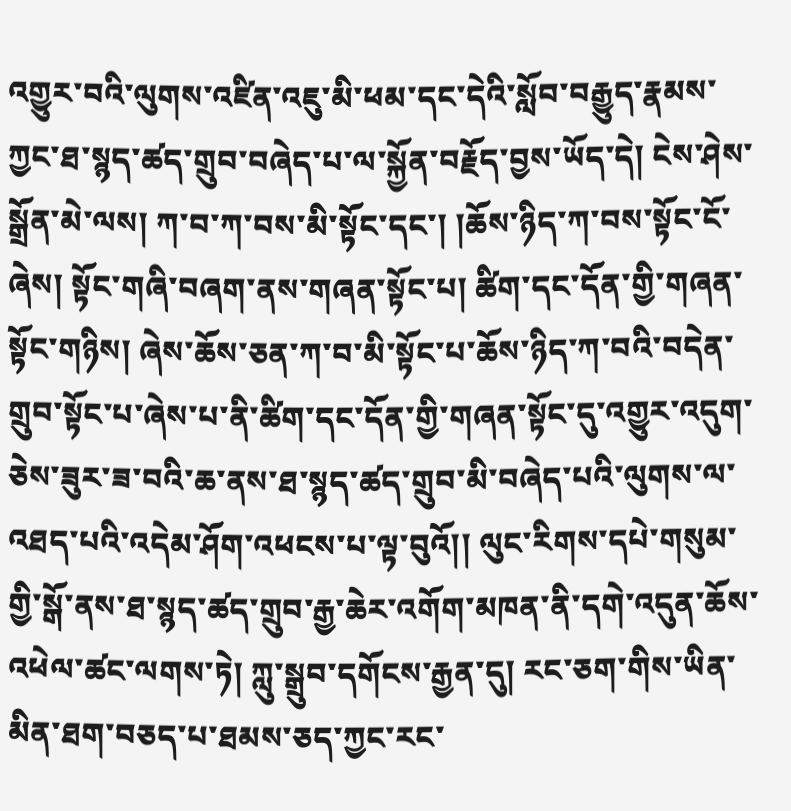འགྱུར་བའི་ལུགས་འཛིན་འཇུ་མི་ཕམ་དང་དེའི་སློབ་བརྒྱུད་རྣམས་ཀྱང་ཐ་སྙད་ཚད་གྲུབ་བཞེད་པ་ལ་སྐྱོན་བརྗོད་བྱས་ཡོད་དེ། ངེས་ཤེས་སྒྲོན་མེ་ལས། ཀ་བ་ཀ་བས་མི་སྟོང་དང་། །ཆོས་ཉིད་ཀ་བས་སྟོང་ངོ་ཞེས། སྟོང་གཞི་བཞག་ནས་གཞན་སྟོང་པ། ཚིག་དང་དོན་གྱི་གཞན་སྟོང་གཉིས། ཞེས་ཆོས་ཅན་ཀ་བ་མི་སྟོང་པ་ཆོས་ཉིད་ཀ་བའི་བདེན་གྲུབ་སྟོང་པ་ཞེས་པ་ནི་ཚིག་དང་དོན་གྱི་གཞན་སྟོང་དུ་འགྱུར་འདུག་ཅེས་ཟུར་ཟ་བའི་ཆ་ནས་ཐ་སྙད་ཚད་གྲུབ་མི་བཞེད་པའི་ལུགས་ལ་འཐད་པའི་འདེམ་ཤོག་འཕངས་པ་ལྟ་བུའོ།། ལུང་རིགས་དཔེ་གསུམ་གྱི་སྒོ་ནས་ཐ་སྙད་ཚད་གྲུབ་རྒྱ་ཆེར་འགོག་མཁན་ནི་དགེ་འདུན་ཆོས་འཕེལ་ཚང་ལགས་ཏེ། ཀླུ་སྒྲུབ་དགོངས་རྒྱན་དུ། རང་ཅག་གིས་ཡིན་མིན་ཐག་བཅད་པ་ཐམས་ཅད་ཀྱང་རང་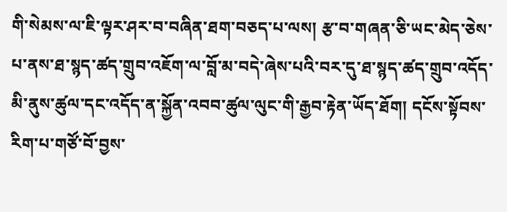གི་སེམས་ལ་ཇི་ལྟར་ཤར་བ་བཞིན་ཐག་བཅད་པ་ལས། རྩ་བ་གཞན་ཅི་ཡང་མེད་ཅེས་པ་ནས་ཐ་སྙད་ཚད་གྲུབ་འཇོག་ལ་བློ་མ་བདེ་ཞེས་པའི་བར་དུ་ཐ་སྙད་ཚད་གྲུབ་འདོད་མི་ནུས་ཚུལ་དང་འདོད་ན་སྐྱོན་འབབ་ཚུལ་ལུང་གི་རྒྱབ་རྟེན་ཡོད་ཐོག། དངོས་སྟོབས་རིག་པ་གཙོ་བོ་བྱས་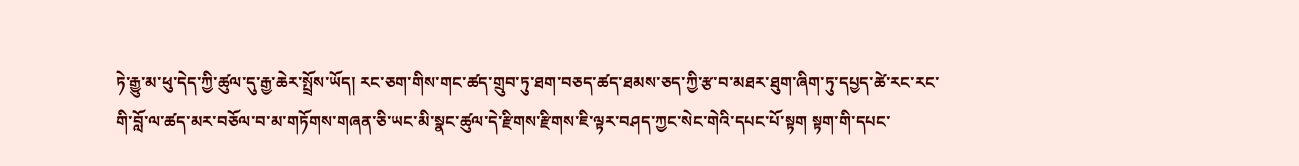ཏེ་རྒྱུ་མ་ཕུ་དེད་ཀྱི་ཚུལ་དུ་རྒྱ་ཆེར་སྤྲོས་ཡོད། རང་ཅག་གིས་གང་ཚད་གྲུབ་ཏུ་ཐག་བཅད་ཚད་ཐམས་ཅད་ཀྱི་རྩ་བ་མཐར་ཐུག་ཞིག་ཏུ་དཔྱད་ཚེ་རང་རང་གི་བློ་ལ་ཚད་མར་བཅོལ་བ་མ་གཏོགས་གཞན་ཅི་ཡང་མི་སྣང་ཚུལ་དེ་རྫིགས་རྫིགས་ཇི་ལྟར་བཤད་ཀྱང་སེང་གེའི་དཔང་པོ་སྟག སྟག་གི་དཔང་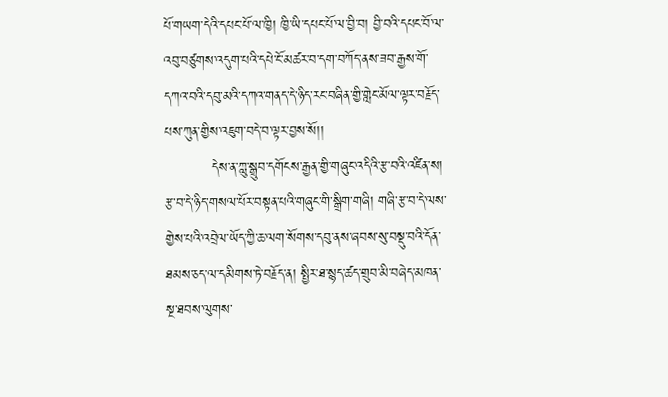པོ་གཡག་དེའི་དཔང་པོ་ལ་ཁྱི། ཁྱི་ཡི་དཔང་པོ་ལ་བྱི་བ། བྱི་བའི་དཔང་བོ་ལ་འབུ་བཙུགས་འདུག་པའི་དཔེ་ངོ་མཚར་བ་དག་བཀོད་ནས་ཟབ་རྒྱས་གོ་དཀའ་བའི་དབུ་མའི་དཀའ་གནད་དེ་ཉིད་རང་བཞིན་གྱི་གླེང་མོལ་ལྟར་བརྗོད་པས་ཀུན་གྱིས་འཇུག་བདེ་བ་ལྟར་བྱས་སོ།།
          དེས་ན་ཀླུ་སྒྲུབ་དགོངས་རྒྱན་གྱི་གཞུང་འདིའི་རྩ་བའི་འཛིན་ས།   རྩ་བ་དེ་ཉིད་གསལ་པོར་བསྟན་པའི་གཞུང་གི་སྒྲིག་གཞི། གཞི་རྩ་བ་དེ་ལས་གྱེས་པའི་འབྲེལ་ཡོད་ཀྱི་ཆ་ལག་སོགས་དབུ་ནས་ཞབས་སུ་བསྡུ་བའི་དོན་ཐམས་ཅད་ལ་དམིགས་ཏེ་བརྗོད་ན། སྤྱིར་ཐ་སྙད་ཚད་གྲུབ་མི་བཞེད་མཁན་སྔ་ཐབས་ལུགས་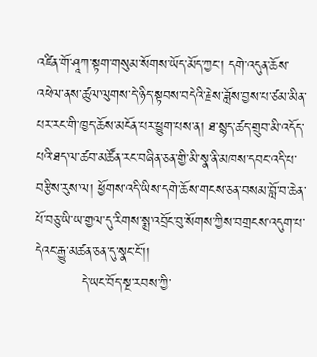འཛིན་གོ་ཤཱཀ་སྟག་གསུམ་སོགས་ཡོད་མོད་ཀྱང་། དགེ་འདུན་ཆོས་འཕེལ་ནས་ཚུལ་ལུགས་དེ་ཉིད་སྟབས་བདེའི་རྗེས་ཟློས་བྱས་པ་ཙམ་མིན་པར་རང་གི་ཁྱད་ཆོས་མངོན་པར་ཕྱུག་པས་ན། ཐ་སྙད་ཚད་གྲུབ་མི་འདོད་པའི་ཐད་ལ་ཚབ་མཚོན་རང་བཞིན་ཅན་གྱི་མི་སྣ་ནི་མཁས་དབང་འདི་པ་བརྩིས་རུས་ལ། ཕྱོགས་འདི་ཡིས་དགེ་ཆོས་གངས་ཅན་བསམ་བློ་བ་ཆེན་པོ་བཅུ་ཡི་ཡ་གྱལ་དུ་རིགས་སྨྲ་འབྲོང་བུ་སོགས་ཀྱིས་བགྲངས་འདུག་པ་དེའང་རྒྱུ་མཚན་ཅན་དུ་སྣང་ངོ་།།
          དེ་ཡང་བོད་སྔ་རབས་ཀྱི་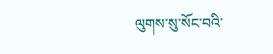ལུགས་སུ་སོང་བའི་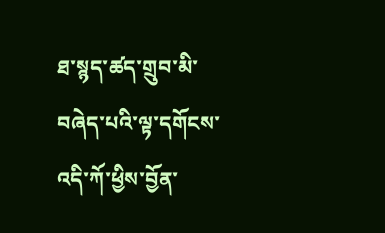ཐ་སྙད་ཚད་གྲུབ་མི་བཞེད་པའི་ལྟ་དགོངས་འདི་ཀོ་ཕྱིས་བྱོན་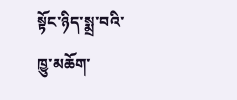སྟོང་ཉིད་སྨྲ་བའི་ཁྱུ་མཆོག་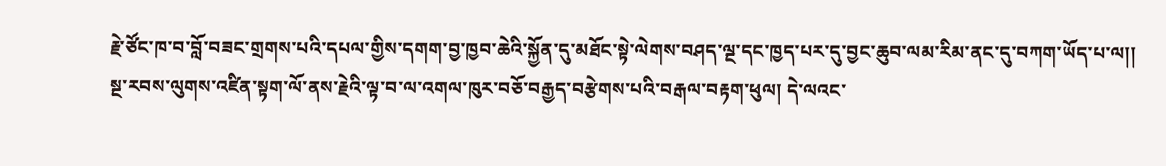རྗེ་ཙོང་ཁ་བ་བློ་བཟང་གྲགས་པའི་དཔལ་གྱིས་དགག་བྱ་ཁྱབ་ཆེའི་སྐྱོན་དུ་མཐོང་སྟེ་ལེགས་བཤད་ལྔ་དང་ཁྱད་པར་དུ་བྱང་ཆུབ་ལམ་རིམ་ནང་དུ་བཀག་ཡོད་པ་ལ།། སྔ་རབས་ལུགས་འཛིན་སྟག་ལོ་ནས་རྗེའི་ལྟ་བ་ལ་འགལ་ཁུར་བཅོ་བརྒྱད་བརྩེགས་པའི་བརྒལ་བརྟག་ཕུལ། དེ་ལའང་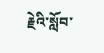རྗེའི་སློབ་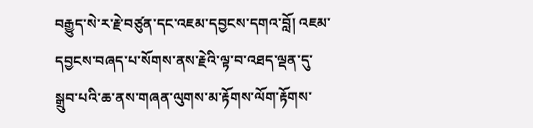བརྒྱུད་སེ་ར་རྗེ་བཙུན་དང་འཇམ་དབྱངས་དགའ་བློ། འཇམ་དབྱངས་བཞད་པ་སོགས་ནས་རྗེའི་ལྟ་བ་འཐད་ལྡན་དུ་སྒྲུབ་པའི་ཆ་ནས་གཞན་ལུགས་མ་རྟོགས་ལོག་རྟོགས་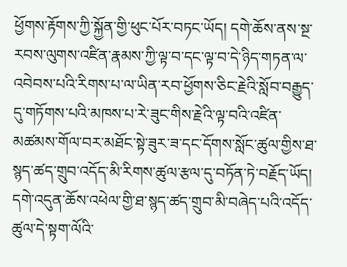ཕྱོགས་རྟོགས་ཀྱི་སྐྱོན་གྱི་ཕུང་པོར་བཏང་ཡོད། དགེ་ཆོས་ནས་སྔ་རབས་ལུགས་འཛིན་རྣམས་ཀྱི་ལྟ་བ་དང་ལྟ་བ་དེ་ཉིད་གཏན་ལ་འབེབས་པའི་རིགས་པ་ལ་ཡིན་རབ་ཕྱོགས་ཅིང་རྗེའི་སློབ་བརྒྱུད་དུ་གཏོགས་པའི་མཁས་པ་རེ་ཟུང་གིས་རྗེའི་ལྟ་བའི་འཛིན་མཚམས་གོལ་བར་མཐོང་སྟེ་ཟུར་ཟ་དང་དོགས་སློང་ཚུལ་གྱིས་ཐ་སྙད་ཚད་གྲུབ་འདོད་མི་རིགས་ཚུལ་རྩལ་དུ་བཏོན་ཏེ་བརྗོད་ཡོད། དགེ་འདུན་ཆོས་འཕེལ་གྱི་ཐ་སྙད་ཚད་གྲུབ་མི་བཞེད་པའི་འདོད་ཚུལ་དེ་སྟག་ལོའི་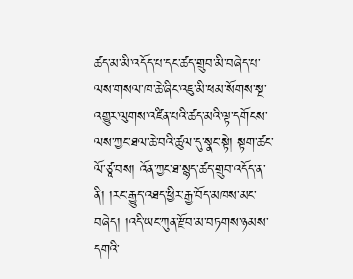ཚད་མ་མི་འདོད་པ་དང་ཚད་གྲུབ་མི་བཞེད་པ་ལས་གསལ་ཁ་ཆེ་ཞིང་འཇུ་མི་ཕམ་སོགས་སྔ་འགྱུར་ལུགས་འཛིན་པའི་ཚད་མའི་ལྟ་དགོངས་ལས་ཀྱང་ཐལ་ཆེ་བའི་ཚུལ་དུ་སྣང་སྟེ། སྟག་ཚང་ལོ་ཙཱ་བས། འོན་ཀྱང་ཐ་སྙད་ཚད་གྲུབ་འདོད་ན་ནི། །རང་རྒྱུད་འཐད་ཕྱིར་རྒྱ་བོད་མཁས་མང་བཞེད། །འདི་ཡང་ཀུན་རྫོབ་མ་བཏགས་ཉམས་དགའི་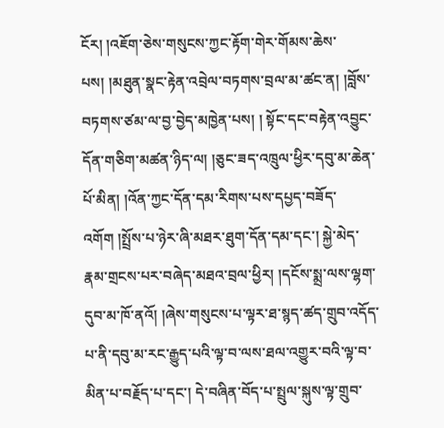ངོར། །འཇོག་ཅེས་གསུངས་ཀྱང་རྟོག་གེར་གོམས་ཆེས་པས། །མཐུན་སྣང་རྟེན་འབྲེལ་བཏགས་བྲལ་མ་ཚང་ན། །བློས་བཏགས་ཙམ་ལ་བྱ་བྱེད་མཁྱེན་པས། ། སྟོང་དང་བརྟེན་འབྱུང་དོན་གཅིག་མཚན་ཉིད་ལ། །ཅུང་ཟད་འཁྲུལ་ཕྱིར་དབུ་མ་ཆེན་པོ་མིན། །འོན་ཀྱང་དོན་དམ་རིགས་པས་དཔྱད་བཟོད་འགོག །སྤྲོས་པ་ཉེར་ཞི་མཐར་ཐུག་དོན་དམ་དང་། སྐྱེ་མེད་རྣམ་གྲངས་པར་བཞེད་མཐའ་བྲལ་ཕྱིར། །དངོས་སྨྲ་ལས་ལྷག་དུབ་མ་ཁོ་ནའོ། །ཞེས་གསུངས་པ་ལྟར་ཐ་སྙད་ཚད་གྲུབ་འདོད་པ་ནི་དབུ་མ་རང་རྒྱུད་པའི་ལྟ་བ་ལས་ཐལ་འགྱུར་བའི་ལྟ་བ་མིན་པ་བརྗོད་པ་དང་། དེ་བཞིན་བོད་པ་སྤྲུལ་སྐུས་ལྟ་གྲུབ་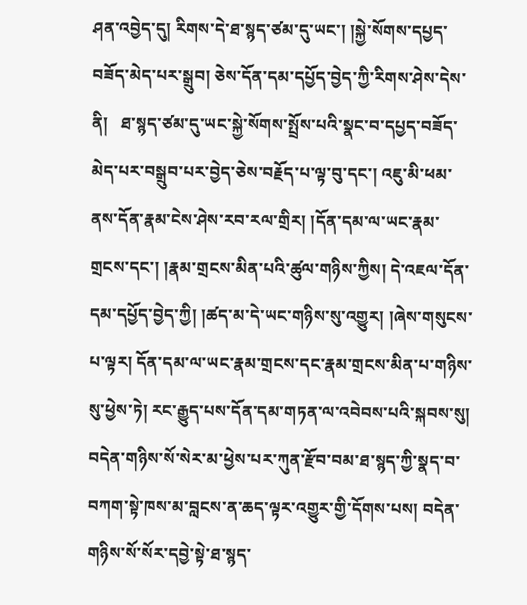ཤན་འབྱེད་དུ། རིགས་དེ་ཐ་སྙད་ཙམ་དུ་ཡང་། །སྐྱེ་སོགས་དཔྱད་བཟོད་མེད་པར་སྒྲུབ། ཅེས་དོན་དམ་དཔྱོད་བྱེད་ཀྱི་རིགས་ཤེས་དེས་ནི།   ཐ་སྙད་ཙམ་དུ་ཡང་སྐྱེ་སོགས་སྤྲོས་པའི་སྣང་བ་དཔྱད་བཟོད་མེད་པར་བསྒྲུབ་པར་བྱེད་ཅེས་བརྗོད་པ་ལྟ་བུ་དང་། འཇུ་མི་ཕམ་ནས་དོན་རྣམ་ངེས་ཤེས་རབ་རལ་གྲིར། །དོན་དམ་ལ་ཡང་རྣམ་གྲངས་དང་། །རྣམ་གྲངས་མིན་པའི་ཚུལ་གཉིས་ཀྱིས། དེ་འཇལ་དོན་དམ་དཔྱོད་བྱེད་ཀྱི། །ཚད་མ་དེ་ཡང་གཉིས་སུ་འགྱུར། །ཞེས་གསུངས་པ་ལྟར། དོན་དམ་ལ་ཡང་རྣམ་གྲངས་དང་རྣམ་གྲངས་མིན་པ་གཉིས་སུ་ཕྱེས་ཏེ། རང་རྒྱུད་པས་དོན་དམ་གཏན་ལ་འབེབས་པའི་སྐབས་སུ། བདེན་གཉིས་སོ་སེར་མ་ཕྱེས་པར་ཀུན་རྫོབ་བམ་ཐ་སྙད་ཀྱི་སྣད་བ་བཀག་སྟེ་ཁས་མ་བླངས་ན་ཆད་ལྟར་འགྱུར་གྱི་དོགས་པས། བདེན་གཉིས་སོ་སོར་དབྱེ་སྟེ་ཐ་སྙད་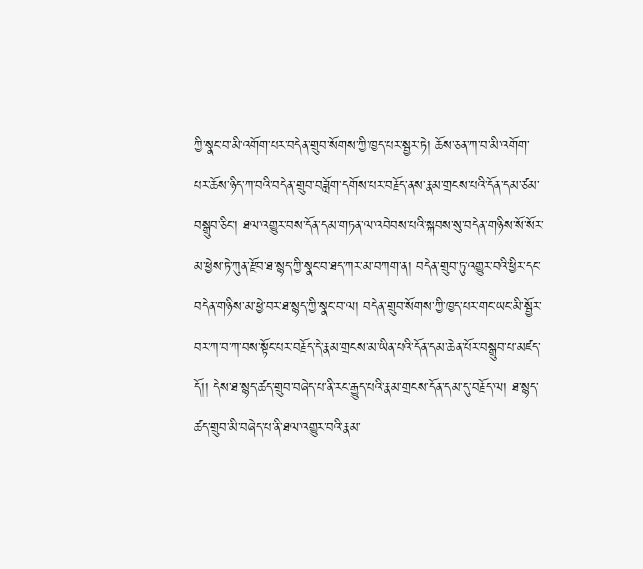ཀྱི་སྣང་བ་མི་འགོག་པར་བདེན་གྲུབ་སོགས་ཀྱི་ཁྱད་པར་སྦྱར་ཏེ། ཆོས་ཅན་ཀ་བ་མི་འགོག་པར་ཆོས་ཉིད་ཀ་བའི་བདེན་གྲུབ་བཟློག་དགོས་པར་བརྗོད་ནས་རྣམ་གྲངས་པའི་དོན་དམ་ཙམ་བསྒྲུབ་ཅིང་། ཐལ་འགྱུར་བས་དོན་དམ་གཏན་ལ་འབེབས་པའི་སྐབས་སུ་བདེན་གཉིས་སོ་སོར་མ་ཕྱེས་ཏེ་ཀུན་རྫོབ་ཐ་སྙད་ཀྱི་སྣང་བ་ཐད་ཀར་མ་བཀག་ན། བདེན་གྲུབ་ཏུ་འགྱུར་བའི་ཕྱིར་དང་བདེན་གཉིས་མ་ཕྱེ་བར་ཐ་སྙད་ཀྱི་སྣང་བ་ལ། བདེན་གྲུབ་སོགས་ཀྱི་ཁྱད་པར་གང་ཡང་མི་སྦྱོར་བར་ཀ་བ་ཀ་བས་སྟོང་པར་བརྗོད་དེ་རྣམ་གྲངས་མ་ཡིན་པའི་དོན་དམ་ཆེན་པོར་བསྒྲུབ་པ་མཛད་དོ།། དེས་ཐ་སྙད་ཚད་གྲུབ་བཞེད་པ་ནི་རང་རྒྱུད་པའི་རྣམ་གྲངས་དོན་དམ་དུ་བརྗོད་ལ། ཐ་སྙད་ཚད་གྲུབ་མི་བཞེད་པ་ནི་ཐལ་འགྱུར་བའི་རྣམ་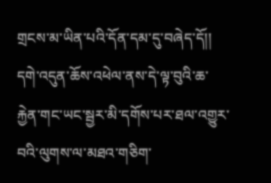གྲངས་མ་ཡིན་པའི་དོན་དམ་དུ་བཞེད་དོ།། དགེ་འདུན་ཆོས་འཕེལ་ནས་དེ་ལྟ་བུའི་ཆ་རྐྱེན་གང་ཡང་སྦྱར་མི་དགོས་པར་ཐལ་འགྱུར་བའི་ལུགས་ལ་མཐའ་གཅིག་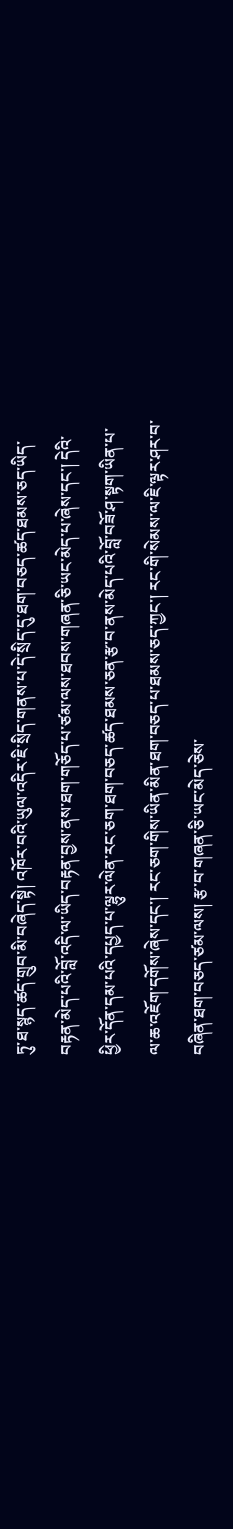ཏུ་ཐ་སྙད་ཚད་གྲུབ་མི་བཞེད་སྟེ། འཁོར་བའི་ཡུལ་འདིར་ཇི་སྲིད་གནས་པ་དེ་སྲིད་དུ་ཐག་བཅད་ཚད་ཐམས་ཅད་ཡིད་བརྟན་མེད་པའི་བློ་འདི་ལ་ཡིད་བརྟན་བྱས་ནས་ཐག་གཅོད་པ་ཙམ་ལས་ཐབས་གཞན་ཅི་ཡང་མེད་པ་ཞེས་དང་། དེའི་ཕྱིར་དོན་དམ་པའི་དཔྱད་པ་ལྷུར་ལེན་རང་ཅག་ཐག་བཅད་ཚད་ཐམས་ཅན་རྩ་བ་ནས་མེད་པའི་བློ་བཟོ་ཤ་སྟག་ཡིན་པ་ལ་ཆ་འཇོག་དགོས་ཞེས་དང་། རང་ཅག་གིས་ཡིན་མིན་ཐག་བཅད་པ་ཐམས་ཅད་ཀྱང་། རང་གི་སེམས་ལ་ཇི་ལྟར་ཤར་བ་བཞིན་ཐག་བཅད་ཙམ་ལས། རྩ་བ་གཞན་ཅི་ཡང་མེད་ཅེས་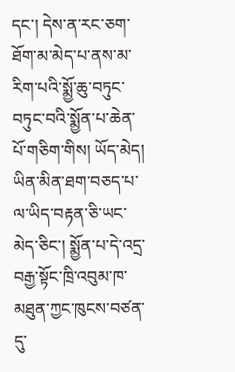དང་། དེས་ན་རང་ཅག་ཐོག་མ་མེད་པ་ནས་མ་རིག་པའི་སྨྱོ་ཆུ་བཏུང་བཏུང་བའི་སྨྱོན་པ་ཆེན་པོ་གཅིག་གིས། ཡོད་མེད། ཡིན་མིན་ཐག་བཅད་པ་ལ་ཡིད་བརྟན་ཅི་ཡང་མེད་ཅིང་། སྨྱོན་པ་དེ་འདྲ་བརྒྱ་སྟོང་ཁྲི་འབུམ་ཁ་མཐུན་ཀྱང་ཁུངས་བཙན་དུ་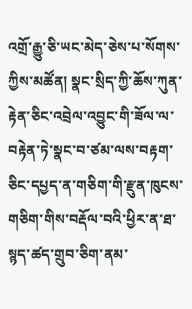འགྲོ་རྒྱུ་ཅི་ཡང་མེད་ཅེས་པ་སོགས་ཀྱིས་མཚོན། སྣང་སྲིད་ཀྱི་ཆོས་ཀུན་རྟེན་ཅིང་འབྲེལ་འབྱུང་གི་ཟོལ་ལ་བརྟེན་ཏེ་སྣང་བ་ཙམ་ལས་བརྟག་ཅིང་དཔྱད་ན་གཅིག་གི་རྫུན་ཁུངས་གཅིག་གིས་བརྡོལ་བའི་ཕྱིར་ན་ཐ་སྙད་ཚད་གྲུབ་ཅིག་ནམ་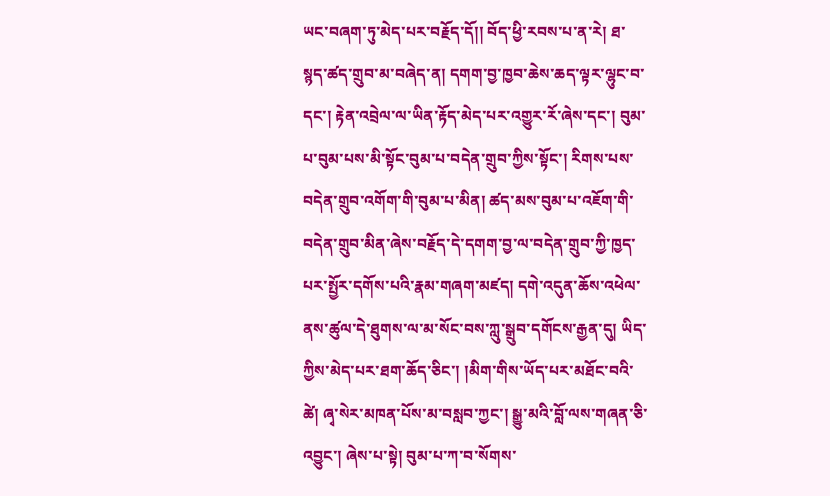ཡང་བཞག་ཏུ་མེད་པར་བརྗོད་དོ།། བོད་ཕྱི་རབས་པ་ན་རེ། ཐ་སྙད་ཚད་གྲུབ་མ་བཞེད་ན། དགག་བྱ་ཁྱབ་ཆེས་ཆད་ལྟར་ལྷུང་བ་དང་། རྟེན་འབྲེལ་ལ་ཡིན་རྟོད་མེད་པར་འགྱུར་རོ་ཞེས་དང་། བུམ་པ་བུམ་པས་མི་སྟོང་བུམ་པ་བདེན་གྲུབ་ཀྱིས་སྟོང་། རིགས་པས་བདེན་གྲུབ་འགོག་གི་བུམ་པ་མིན། ཚད་མས་བུམ་པ་འཇོག་གི་བདེན་གྲུབ་མིན་ཞེས་བརྗོད་དེ་དགག་བྱ་ལ་བདེན་གྲུབ་ཀྱི་ཁྱད་པར་སྤྱོར་དགོས་པའི་རྣམ་གཞག་མཛད། དགེ་འདུན་ཆོས་འཕེལ་ནས་ཚུལ་དེ་ཐུགས་ལ་མ་སོང་བས་ཀླུ་སྒྲུབ་དགོངས་རྒྱན་དུ། ཡིད་ཀྱིས་མེད་པར་ཐག་ཆོད་ཅིང་། །མིག་གིས་ཡོད་པར་མཐོང་བའི་ཚེ། ཞྭ་སེར་མཁན་པོས་མ་བསླབ་ཀྱང་། སྒྱུ་མའི་བློ་ལས་གཞན་ཅི་འབྱུང་། ཞེས་པ་སྟེ། བུམ་པ་ཀ་བ་སོགས་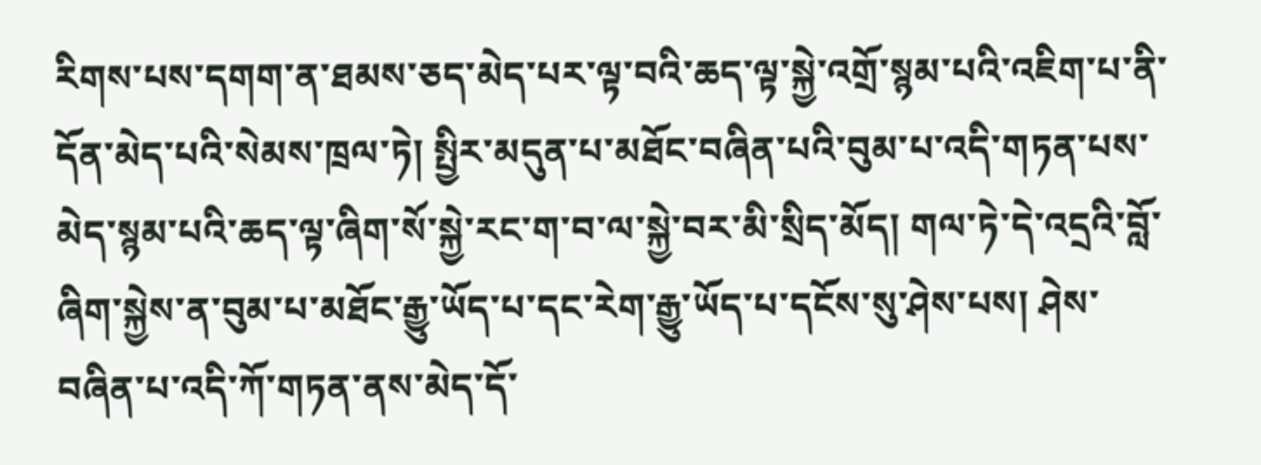རིགས་པས་དགག་ན་ཐམས་ཅད་མེད་པར་ལྟ་བའི་ཆད་ལྟ་སྐྱེ་འགྲོ་སྙམ་པའི་འཇིག་པ་ནི་དོན་མེད་པའི་སེམས་ཁྲལ་ཏེ། སྤྱིར་མདུན་པ་མཐོང་བཞིན་པའི་བུམ་པ་འདི་གཏན་པས་མེད་སྙམ་པའི་ཆད་ལྟ་ཞིག་སོ་སྐྱེ་རང་ག་བ་ལ་སྐྱེ་བར་མི་སྲིད་མོད། གལ་ཏེ་དེ་འདྲའི་བློ་ཞིག་སྐྱེས་ན་བུམ་པ་མཐོང་རྒྱུ་ཡོད་པ་དང་རེག་རྒྱུ་ཡོད་པ་དངོས་སུ་ཤེས་པས། ཤེས་བཞིན་པ་འདི་ཀོ་གཏན་ནས་མེད་དོ་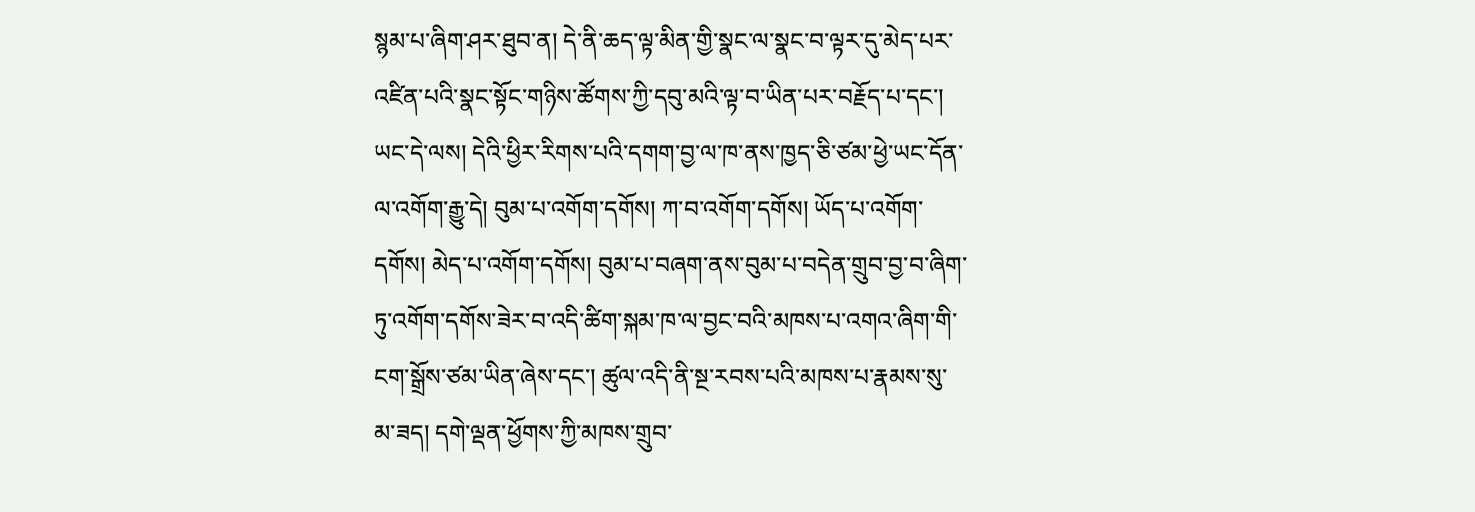སྙམ་པ་ཞིག་ཤར་ཐུབ་ན། དེ་ནི་ཆད་ལྟ་མིན་གྱི་སྣང་ལ་སྣང་བ་ལྟར་དུ་མེད་པར་འཛིན་པའི་སྣང་སྟོང་གཉིས་ཚོགས་ཀྱི་དབུ་མའི་ལྟ་བ་ཡིན་པར་བརྗོད་པ་དང་། ཡང་དེ་ལས། དེའི་ཕྱིར་རིགས་པའི་དགག་བྱ་ལ་ཁ་ནས་ཁྱད་ཅི་ཙམ་ཕྱེ་ཡང་དོན་ལ་འགོག་རྒྱུ་དེ། བུམ་པ་འགོག་དགོས། ཀ་བ་འགོག་དགོས། ཡོད་པ་འགོག་དགོས། མེད་པ་འགོག་དགོས། བུམ་པ་བཞག་ནས་བུམ་པ་བདེན་གྲུབ་བྱ་བ་ཞིག་ཏུ་འགོག་དགོས་ཟེར་བ་འདི་ཚིག་སྐམ་ཁ་ལ་བྱང་བའི་མཁས་པ་འགའ་ཞིག་གི་ངག་སྒྲོས་ཙམ་ཡིན་ཞེས་དང་། ཚུལ་འདི་ནི་སྔ་རབས་པའི་མཁས་པ་རྣམས་སུ་མ་ཟད། དགེ་ལྡན་ཕྱོགས་ཀྱི་མཁས་གྲུབ་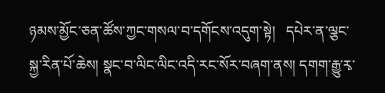ཉམས་མྱོང་ཅན་ཚོས་ཀྱང་གསལ་བ་དགོངས་འདུག་སྟེ།   དཔེར་ན་ལྕང་སྐྱ་རིན་པོ་ཆེས། སྣང་བ་ལིང་ལིང་འདི་རང་སོར་བཞག་ནས། དགག་རྒྱུ་རྭ་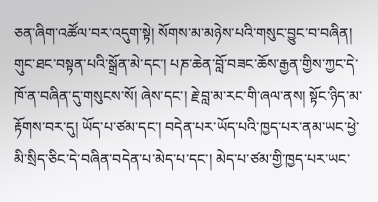ཅན་ཞིག་འཚོལ་བར་འདུག་སྟེ། སོགས་མ་མཉེས་པའི་གསུང་བྱུང་བ་བཞིན། གུང་ཐང་བསྟན་པའི་སྒྲོན་མེ་དང་། པཎ་ཆེན་བློ་བཟང་ཆོས་རྒྱན་གྱིས་ཀྱང་དེ་ཁོ་ན་བཞིན་དུ་གསུངས་སོ། ཞེས་དང་། རྗེ་བླ་མ་རང་གི་ཞལ་ནས། སྟོང་ཉིད་མ་རྟོགས་བར་དུ། ཡོད་པ་ཙམ་དང་། བདེན་པར་ཡོད་པའི་ཁྱད་པར་ནམ་ཡང་ཕྱེ་མི་སྲིད་ཅིང་དེ་བཞིན་བདེན་པ་མེད་པ་དང་། མེད་པ་ཙམ་གྱི་ཁྱད་པར་ཡང་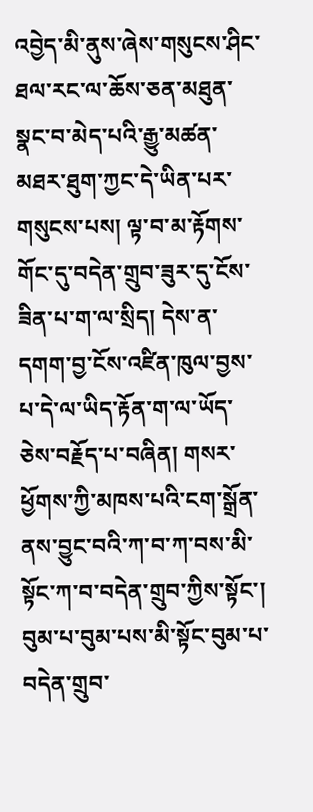འབྱེད་མི་ནུས་ཞེས་གསུངས་ཤིང་ཐལ་རང་ལ་ཆོས་ཅན་མཐུན་སྣང་བ་མེད་པའི་རྒྱུ་མཚན་མཐར་ཐུག་ཀྱང་དེ་ཡིན་པར་གསུངས་པས། ལྟ་བ་མ་རྟོགས་གོང་དུ་བདེན་གྲུབ་ཟུར་དུ་ངོས་ཟིན་པ་ག་ལ་སྲིད། དེས་ན་དགག་བྱ་ངོས་འཛིན་ཁུལ་བྱས་པ་དེ་ལ་ཡིད་རྟོན་ག་ལ་ཡོད་ཅེས་བརྗོད་པ་བཞིན། གསར་ཕྱོགས་ཀྱི་མཁས་པའི་ངག་སྒྲོན་ནས་བྱུང་བའི་ཀ་བ་ཀ་བས་མི་སྟོང་ཀ་བ་བདེན་གྲུབ་ཀྱིས་སྟོང་། བུམ་པ་བུམ་པས་མི་སྟོང་བུམ་པ་བདེན་གྲུབ་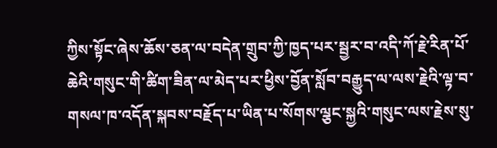ཀྱིས་སྟོང་ཞེས་ཆོས་ཅན་ལ་བདེན་གྲུབ་ཀྱི་ཁྱད་པར་སྦྱར་བ་འདི་ཀོ་རྗེ་རིན་པོ་ཆེའི་གསུང་གི་ཚིག་ཟིན་ལ་མེད་པར་ཕྱིས་བྱོན་སློབ་བརྒྱུད་ལ་ལས་རྗེའི་ལྟ་བ་གསལ་ཁ་འདོན་སྐབས་བརྗོད་པ་ཡིན་པ་སོགས་ལྕང་སྐྱའི་གསུང་ལས་རྗེས་སུ་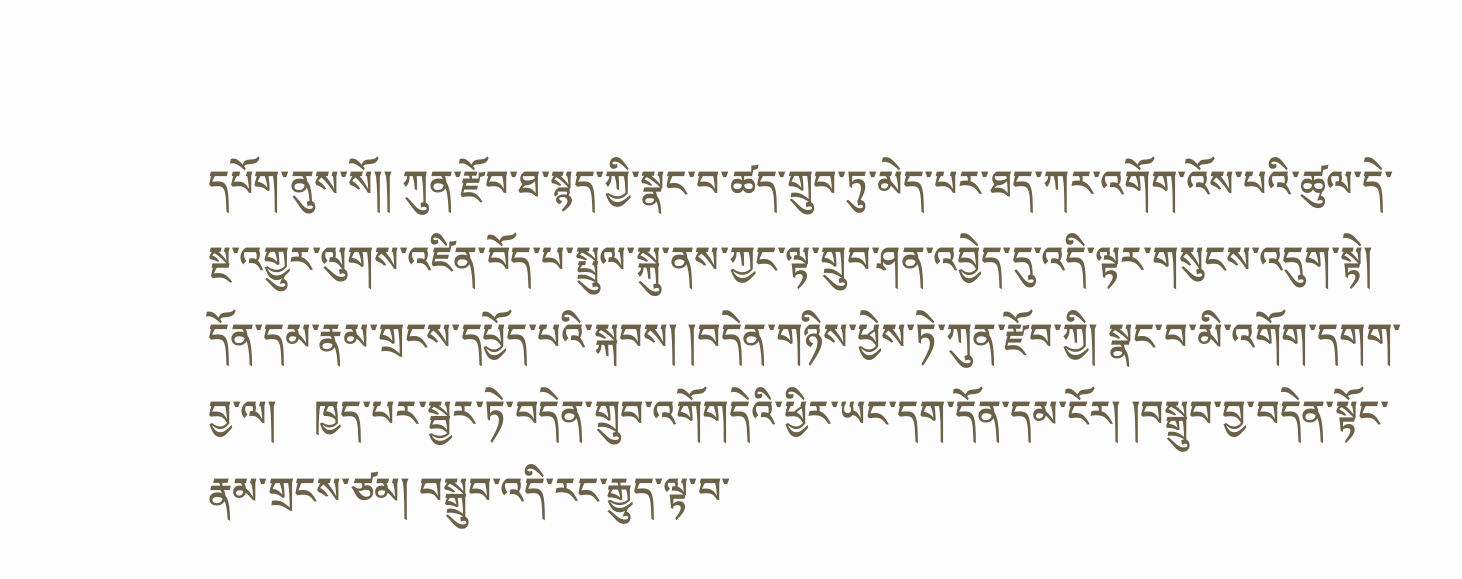དཔོག་ནུས་སོ།། ཀུན་རྫོབ་ཐ་སྙད་ཀྱི་སྣང་བ་ཚད་གྲུབ་ཏུ་མེད་པར་ཐད་ཀར་འགོག་འོས་པའི་ཚུལ་དེ་སྔ་འགྱུར་ལུགས་འཛིན་བོད་པ་སྤྲུལ་སྐུ་ནས་ཀྱང་ལྟ་གྲུབ་ཤན་འབྱེད་དུ་འདི་ལྟར་གསུངས་འདུག་སྟེ། དོན་དམ་རྣམ་གྲངས་དཔྱོད་པའི་སྐབས། །བདེན་གཉིས་ཕྱེས་ཏེ་ཀུན་རྫོབ་ཀྱི། སྣང་བ་མི་འགོག་དགག་བྱ་ལ།    ཁྱད་པར་སྦྱར་ཏེ་བདེན་གྲུབ་འགོགདེའི་ཕྱིར་ཡང་དག་དོན་དམ་ངོར། །བསྒྲུབ་བྱ་བདེན་སྟོང་རྣམ་གྲངས་ཙམ། བསྒྲུབ་འདི་རང་རྒྱུད་ལྟ་བ་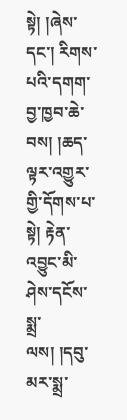སྟེ། །ཞེས་དང་། རིགས་པའི་དགག་བྱ་ཁྱབ་ཆེ་བས། །ཆད་ལྟར་འགྱུར་གྱི་དོགས་པ་སྟེ། རྟེན་འབྱུང་མི་ཤེས་དངོས་སྨྲ་ལས། །དབུ་མར་སྨྲ་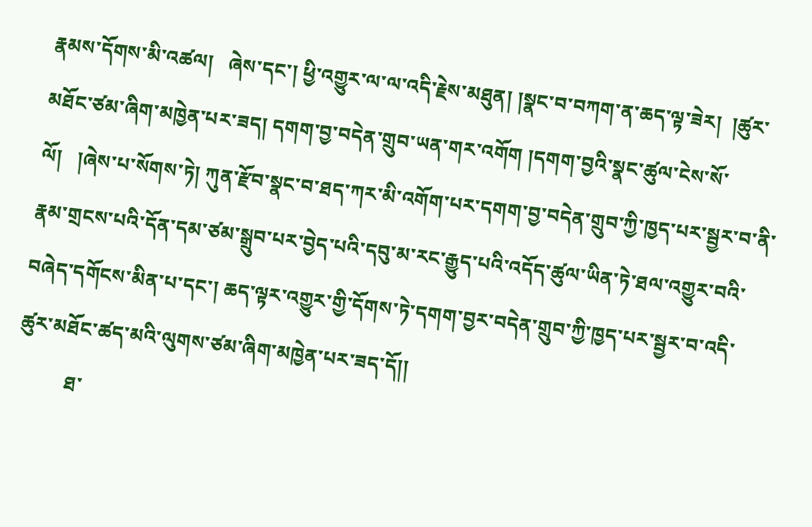རྣམས་དོགས་མི་འཚལ།   ཞེས་དང་། ཕྱི་འགྱུར་ལ་ལ་འདི་རྗེས་མཐུན། །སྣང་བ་བཀག་ན་ཆད་ལྟ་ཟེར།  །ཚུར་མཐོང་ཙམ་ཞིག་མཁྱེན་པར་ཟད། དགག་བྱ་བདེན་གྲུབ་ཡན་གར་འགོག །དགག་བྱའི་སྣང་ཚུལ་ངེས་སོ་ལོ།   །ཞེས་པ་སོགས་ཏེ། ཀུན་རྫོབ་སྣང་བ་ཐད་ཀར་མི་འགོག་པར་དགག་བྱ་བདེན་གྲུབ་ཀྱི་ཁྱད་པར་སྦྱར་བ་ནི་རྣམ་གྲངས་པའི་དོན་དམ་ཙམ་སྒྲུབ་པར་བྱེད་པའི་དབུ་མ་རང་རྒྱུད་པའི་འདོད་ཚུལ་ཡིན་ཏེ་ཐལ་འགྱུར་བའི་བཞེད་དགོངས་མིན་པ་དང་། ཆད་ལྟར་འགྱུར་གྱི་དོགས་ཏེ་དགག་བྱར་བདེན་གྲུབ་ཀྱི་ཁྱད་པར་སྦྱར་བ་འདི་ཚུར་མཐོང་ཚད་མའི་ལུགས་ཙམ་ཞིག་མཁྱེན་པར་ཟད་དོ།།
          ཐ་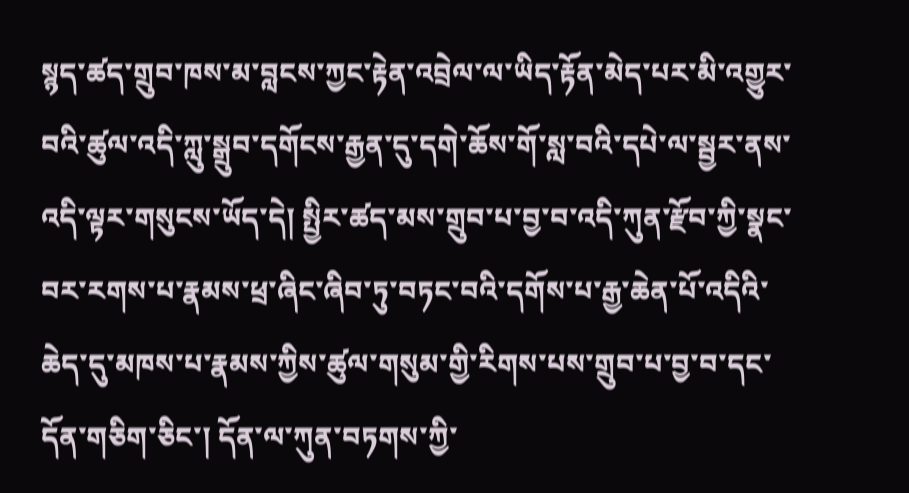སྙད་ཚད་གྲུབ་ཁས་མ་བླངས་ཀྱང་རྟེན་འབྲེལ་ལ་ཡིད་རྟོན་མེད་པར་མི་འགྱུར་བའི་ཚུལ་འདི་ཀླུ་སྒྲུབ་དགོངས་རྒྱན་དུ་དགེ་ཆོས་གོ་སླ་བའི་དཔེ་ལ་སྦྱར་ནས་འདི་ལྟར་གསུངས་ཡོད་དེ། སྤྱིར་ཚད་མས་གྲུབ་པ་བྱ་བ་འདི་ཀུན་རྫོབ་ཀྱི་སྣང་བར་རགས་པ་རྣམས་ཕྲ་ཞིང་ཞིབ་ཏུ་བཏང་བའི་དགོས་པ་རྒྱ་ཆེན་པོ་འདིའི་ཆེད་དུ་མཁས་པ་རྣམས་ཀྱིས་ཚུལ་གསུམ་གྱི་རིགས་པས་གྲུབ་པ་བྱ་བ་དང་དོན་གཅིག་ཅིང་། དོན་ལ་ཀུན་བཏགས་ཀྱི་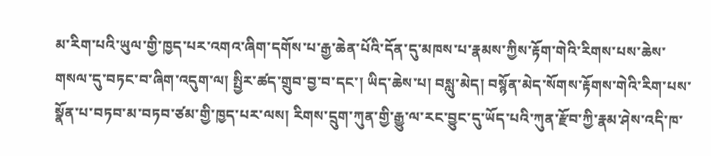མ་རིག་པའི་ཡུལ་གྱི་ཁྱད་པར་འགའ་ཞིག་དགོས་པ་རྒྱ་ཆེན་པོའི་དོན་དུ་མཁས་པ་རྣམས་ཀྱིས་རྟོག་གེའི་རིགས་པས་ཆེས་གསལ་དུ་བཏང་བ་ཞིག་འདུག་ལ། སྤྱིར་ཚད་གྲུབ་བྱ་བ་དང་། ཡིད་ཆེས་པ། བསླུ་མེད། བསྙོན་མེད་སོགས་རྟོགས་གེའི་རིག་པས་སྣོན་པ་བཏབ་མ་བཏབ་ཙམ་གྱི་ཁྱད་པར་ལས། རིགས་དྲུག་ཀུན་གྱི་རྒྱུ་ལ་རང་བྱུང་དུ་ཡོད་པའི་ཀུན་རྫོབ་ཀྱི་རྣམ་ཤེས་འདི་ཁ་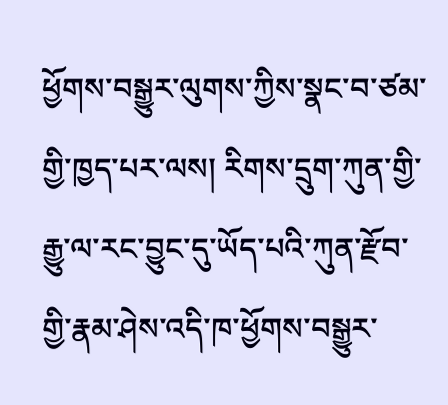ཕྱོགས་བསྒྱུར་ལུགས་ཀྱིས་སྣང་བ་ཙམ་གྱི་ཁྱད་པར་ལས། རིགས་དྲུག་ཀུན་གྱི་རྒྱུ་ལ་རང་བྱུང་དུ་ཡོད་པའི་ཀུན་རྫོབ་གྱི་རྣམ་ཤེས་འདི་ཁ་ཕྱོགས་བསྒྱུར་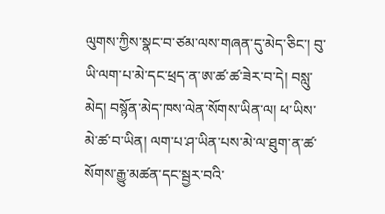ལུགས་ཀྱིས་སྣང་བ་ཙམ་ལས་གཞན་དུ་མེད་ཅིང་། བུ་ཡི་ལག་པ་མེ་དང་ཕྲད་ན་ཨ་ཚ་ཚ་ཟེར་བ་དེ། བསླུ་མེད། བསྙོན་མེད་ཁས་ལེན་སོགས་ཡིན་ལ། ཕ་ཡིས་མེ་ཚ་བ་ཡིན། ལག་པ་ཤ་ཡིན་པས་མེ་ལ་ཐུག་ན་ཚ་སོགས་རྒྱུ་མཚན་དང་སྦྱར་བའི་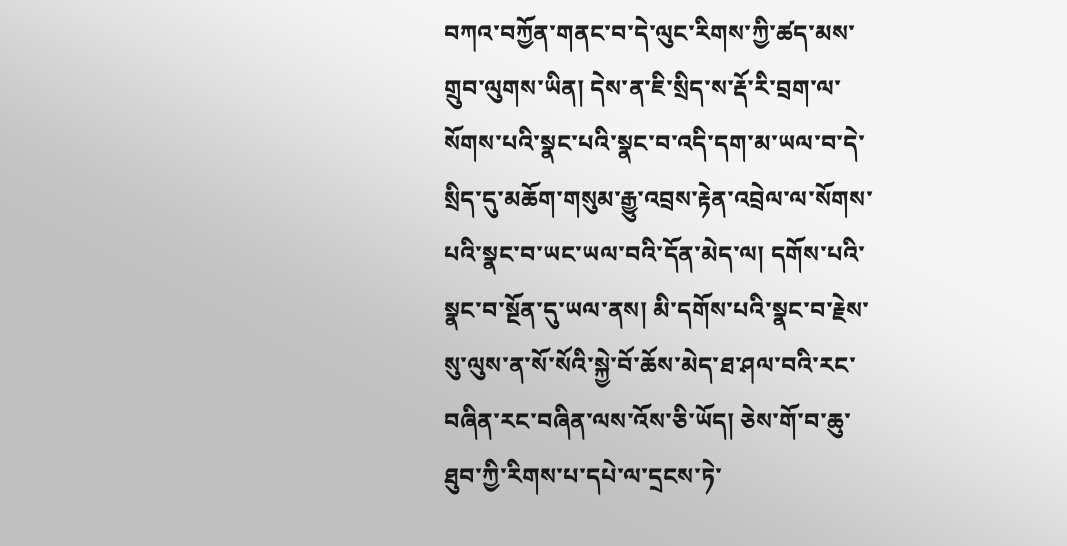བཀའ་བཀྱོན་གནང་བ་དེ་ལུང་རིགས་ཀྱི་ཚད་མས་གྲུབ་ལུགས་ཡིན། དེས་ན་ཇི་སྲིད་ས་རྡོ་རི་བྲག་ལ་སོགས་པའི་སྣང་པའི་སྣང་བ་འདི་དག་མ་ཡལ་བ་དེ་སྲིད་དུ་མཆོག་གསུམ་རྒྱུ་འབྲས་རྟེན་འབྲེལ་ལ་སོགས་པའི་སྣང་བ་ཡང་ཡལ་བའི་དོན་མེད་ལ། དགོས་པའི་སྣང་བ་སྔོན་དུ་ཡལ་ནས། མི་དགོས་པའི་སྣང་བ་རྗེས་སུ་ལུས་ན་སོ་སོའི་སྐྱེ་བོ་ཆོས་མེད་ཐ་ཤལ་བའི་རང་བཞིན་རང་བཞིན་ལས་འོས་ཅི་ཡོད། ཅེས་གོ་བ་ཆུ་ཐུབ་ཀྱི་རིགས་པ་དཔེ་ལ་དྲངས་ཏེ་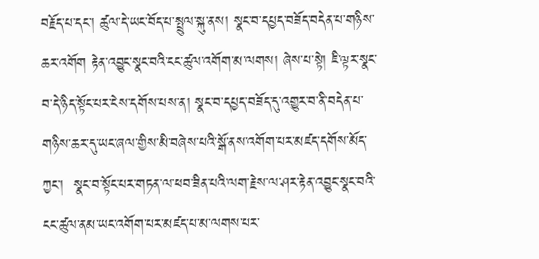བརྗོད་པ་དང་། ཚུལ་དེ་ཡང་བོད་པ་སྤྲུལ་སྐུ་ནས། སྣང་བ་དཔྱད་བཟོད་བདེན་པ་གཉིས་ཆར་འགོག རྟེན་འབྱུང་སྣང་བའི་ངང་ཚུལ་འགོག་མ་ལགས། ཞེས་པ་སྟེ། ཇི་ལྟར་སྣང་བ་དེ་ཉིད་སྟོང་པར་ངེས་དགོས་པས་ན། སྣང་བ་དཔྱད་བཟོད་དུ་འགྱུར་བ་ནི་བདེན་པ་གཉིས་ཆར་དུ་ཡང་ཞལ་གྱིས་མི་བཞེས་པའི་སྒོ་ནས་འགོག་པར་མཛད་དགོས་མོད་ཀྱང་།  སྣང་བ་སྟོང་པར་གཏན་ལ་ཕབ་ཟིན་པའི་ལག་རྗེས་ལ་ཤར་རྟེན་འབྱུང་སྣང་བའི་ངང་ཚུལ་ནམ་ཡང་འགོག་པར་མཛད་པ་མ་ལགས་པར་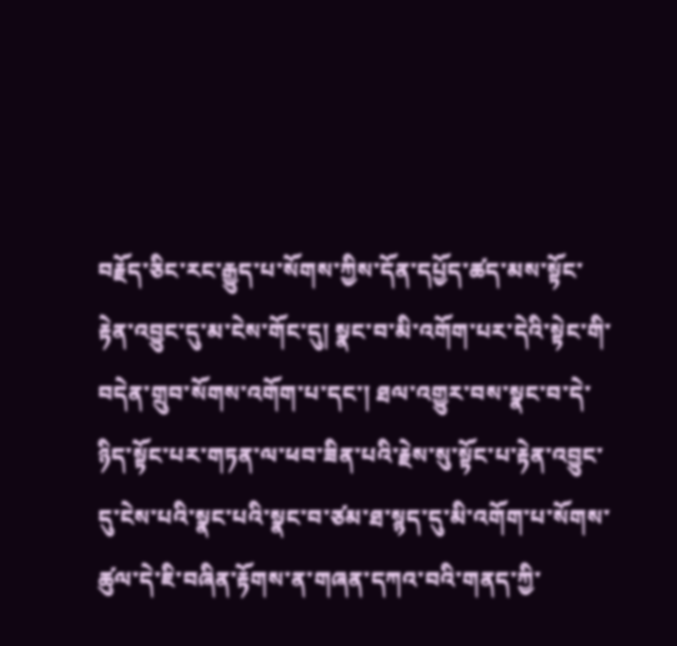བརྗོད་ཅིང་རང་རྒྱུད་པ་སོགས་ཀྱིས་དོན་དཔྱོད་ཚད་མས་སྟོང་རྟེན་འབྱུང་དུ་མ་ངེས་གོང་དུ། སྣང་བ་མི་འགོག་པར་དེའི་སྟེང་གི་བདེན་གྲུབ་སོགས་འགོག་པ་དང་། ཐལ་འགྱུར་བས་སྣང་བ་དེ་ཉིད་སྟོང་པར་གཏན་ལ་ཕབ་ཟིན་པའི་རྗེས་སུ་སྟོང་པ་རྟེན་འབྱུང་དུ་ངེས་པའི་སྣང་པའི་སྣང་བ་ཙམ་ཐ་སྙད་དུ་མི་འགོག་པ་སོགས་ཚུལ་དེ་ཇི་བཞིན་རྟོགས་ན་གཞན་དཀའ་བའི་གནད་ཀྱི་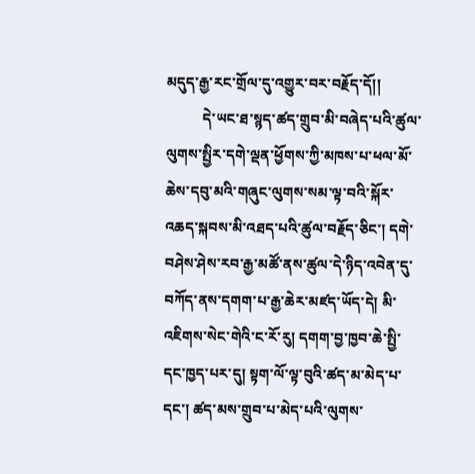མདུད་རྒྱ་རང་གྲོལ་དུ་འགྱུར་བར་བརྗོད་དོ།།
          དེ་ཡང་ཐ་སྙད་ཚད་གྲུབ་མི་བཞེད་པའི་ཚུལ་ལུགས་སྤྱིར་དགེ་ལྡན་ཕྱོགས་ཀྱི་མཁས་པ་ཕལ་མོ་ཆེས་དབུ་མའི་གཞུང་ལུགས་སམ་ལྟ་བའི་སྐོར་འཆད་སྐབས་མི་འཐད་པའི་ཚུལ་བརྗོད་ཅིང་། དགེ་བཤེས་ཤེས་རབ་རྒྱ་མཚོ་ནས་ཚུལ་དེ་ཉིད་འབེན་དུ་བཀོད་ནས་དགག་པ་རྒྱ་ཆེར་མཛད་ཡོད་དེ། མི་འཇིགས་སེང་གེའི་ང་རོ་རུ། དགག་བྱ་ཁྱབ་ཆེ་སྤྱི་དང་ཁྱད་པར་དུ། སྟག་ལོ་ལྟ་བུའི་ཚད་མ་མེད་པ་དང་། ཚད་མས་གྲུབ་པ་མེད་པའི་ལུགས་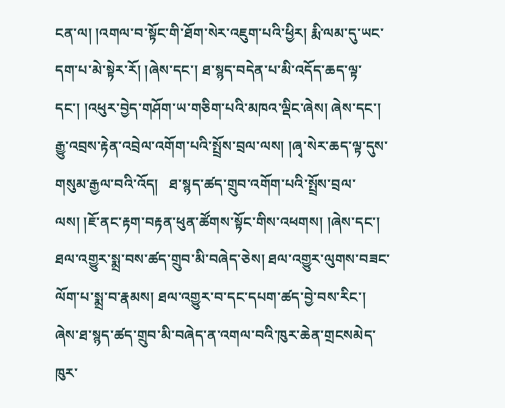ངན་ལ། །འགལ་བ་སྟོང་གི་ཐོག་སེར་འཇུག་པའི་ཕྱིར། རྨི་ལམ་དུ་ཡང་དག་པ་མེ་སྟེར་རོ། །ཞེས་དང་། ཐ་སྙད་བདེན་པ་མི་འདོད་ཆད་ལྟ་དང་། །འཕུར་བྱེད་གཤོག་ཡ་གཅིག་པའི་མཁའ་ལྡིང་ཞེས། ཞེས་དང་། རྒྱུ་འབྲས་རྟེན་འབྲེལ་འགོག་པའི་སྤྲོས་བྲལ་ལས། །ཞྭ་སེར་ཆད་ལྟ་དུས་གསུམ་རྒྱལ་བའི་འོད།   ཐ་སྙད་ཚད་གྲུབ་འགོག་པའི་སྤྲོས་བྲལ་ལས། །ཇོ་ནང་རྟག་བརྟན་ཕུན་ཚོགས་སྟོང་གིས་འཕགས། །ཞེས་དང་། ཐལ་འགྱུར་སྨྲ་བས་ཚད་གྲུབ་མི་བཞེད་ཅེས། ཐལ་འགྱུར་ལུགས་བཟང་ལོག་པ་སྨྲ་བ་རྣམས། ཐལ་འགྱུར་བ་དང་དཔག་ཚད་བྱེ་བས་རིང་། ཞེས་ཐ་སྙད་ཚད་གྲུབ་མི་བཞེད་ན་འགལ་བའི་ཁུར་ཆེན་གྲངསམེད་ཁུར་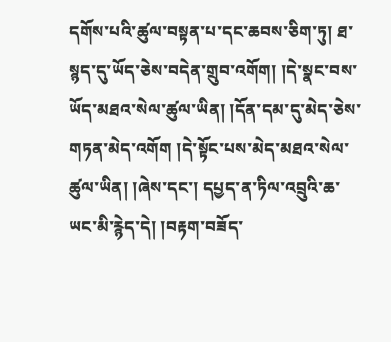དགོས་པའི་ཚུལ་བསྟན་པ་དང་ཆབས་ཅིག་ཏུ། ཐ་སྙད་དུ་ཡོད་ཅེས་བདེན་གྲུབ་འགོག། །དེ་སྣང་བས་ཡོད་མཐའ་སེལ་ཚུལ་ཡིན། །དོན་དམ་དུ་མེད་ཅེས་གཏན་མེད་འགོག །དེ་སྟོང་པས་མེད་མཐའ་སེལ་ཚུལ་ཡིན། །ཞེས་དང་། དཔྱད་ན་ཏིལ་འབྲུའི་ཆ་ཡང་མི་རྙེད་དེ། །བརྟག་བཟོད་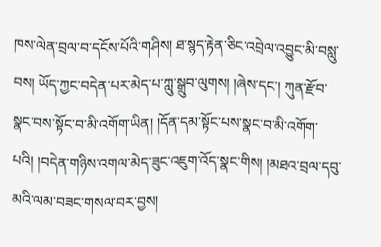ཁས་ལེན་བྲལ་བ་དངོས་པོའི་གཤིས། ཐ་སྙད་རྟེན་ཅིང་འབྲེལ་འབྱུང་མི་བསླུ་བས། ཡོད་ཀྱང་བདེན་པར་མེད་པ་ཀླུ་སྒྲུབ་ལུགས། །ཞེས་དང་། ཀུན་རྫོབ་སྣང་བས་སྟོང་བ་མི་འགོག་ཡིན། །དོན་དམ་སྟོང་པས་སྣང་བ་མི་འགོག་པའི། །བདེན་གཉིས་འགལ་མེད་ཟུང་འཇུག་འོད་སྣང་གིས། །མཐའ་བྲལ་དབུ་མའི་ལམ་བཟང་གསལ་བར་བྱས།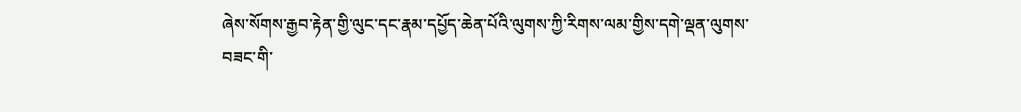ཞེས་སོགས་རྒྱབ་རྟེན་གྱི་ལུང་དང་རྣམ་དཔྱོད་ཆེན་པོའི་ལུགས་ཀྱི་རིགས་ལམ་གྱིས་དགེ་ལྡན་ལུགས་བཟང་གི་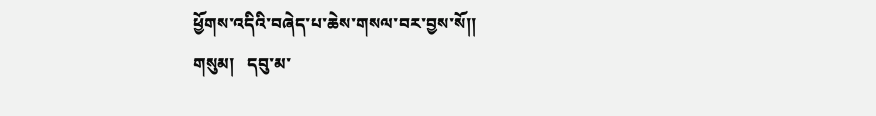ཕྱོགས་འདིའི་བཞེད་པ་ཆེས་གསལ་བར་བྱས་སོ།།
གསུམ།   དབུ་མ་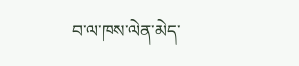བ་ལ་ཁས་ལེན་མེད་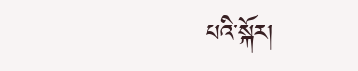པའི་སྐོར།